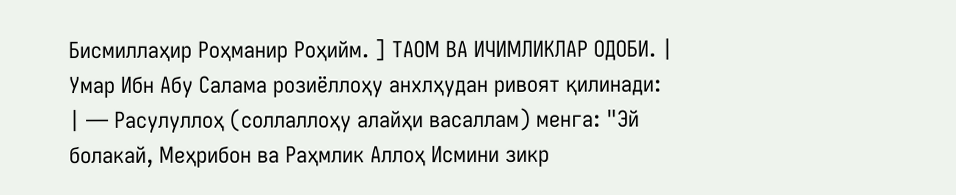Бисмиллаҳир Роҳманир Роҳийм. ] ТАОМ ВА ИЧИМЛИКЛАР ОДОБИ. | Умар Ибн Абу Салама розиёллоҳу анхлҳудан ривоят қилинади: | — Расулуллоҳ (соллаллоҳу алайҳи васаллам) менга: "Эй болакай, Меҳрибон ва Раҳмлик Аллоҳ Исмини зикр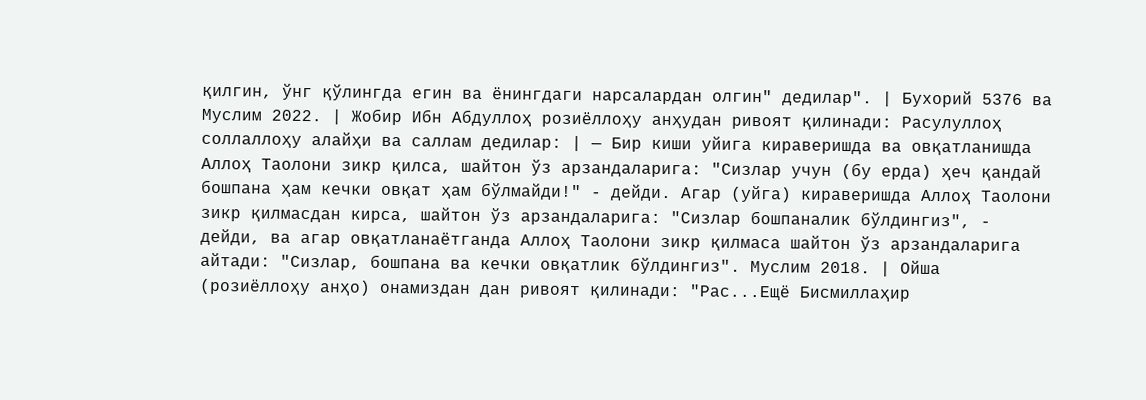қилгин, ўнг қўлингда егин ва ёнингдаги нарсалардан олгин" дедилар". | Бухорий 5376 ва Муслим 2022. | Жобир Ибн Абдуллоҳ розиёллоҳу анҳудан ривоят қилинади: Расулуллоҳ соллаллоҳу алайҳи ва саллам дедилар: | — Бир киши уйига кираверишда ва овқатланишда Аллоҳ Таолони зикр қилса, шайтон ўз арзандаларига: "Сизлар учун (бу ерда) ҳеч қандай бошпана ҳам кечки овқат ҳам бўлмайди!" - дейди. Агар (уйга) кираверишда Аллоҳ Таолони зикр қилмасдан кирса, шайтон ўз арзандаларига: "Сизлар бошпаналик бўлдингиз", - дейди, ва агар овқатланаётганда Аллоҳ Таолони зикр қилмаса шайтон ўз арзандаларига айтади: "Сизлар, бошпана ва кечки овқатлик бўлдингиз". Муслим 2018. | Ойша (розиёллоҳу анҳо) онамиздан дан ривоят қилинади: "Рас...Ещё Бисмиллаҳир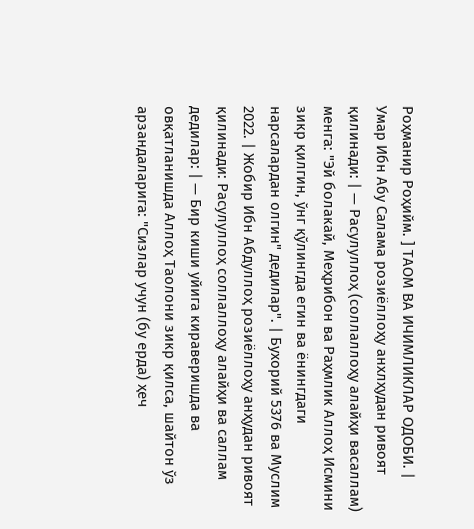Роҳманир Роҳийм. ] ТАОМ ВА ИЧИМЛИКЛАР ОДОБИ. | Умар Ибн Абу Салама розиёллоҳу анхлҳудан ривоят қилинади: | — Расулуллоҳ (соллаллоҳу алайҳи васаллам) менга: "Эй болакай, Меҳрибон ва Раҳмлик Аллоҳ Исмини зикр қилгин, ўнг қўлингда егин ва ёнингдаги нарсалардан олгин" дедилар". | Бухорий 5376 ва Муслим 2022. | Жобир Ибн Абдуллоҳ розиёллоҳу анҳудан ривоят қилинади: Расулуллоҳ соллаллоҳу алайҳи ва саллам дедилар: | — Бир киши уйига кираверишда ва овқатланишда Аллоҳ Таолони зикр қилса, шайтон ўз арзандаларига: "Сизлар учун (бу ерда) ҳеч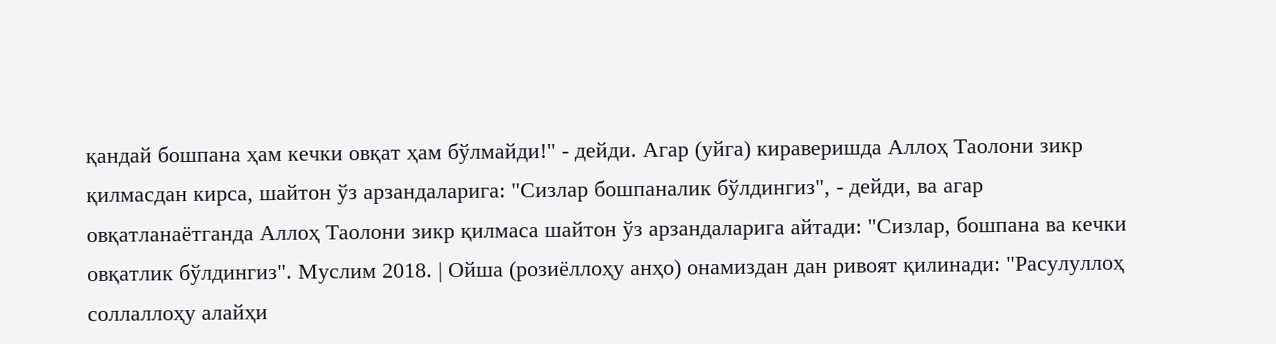қандай бошпана ҳам кечки овқат ҳам бўлмайди!" - дейди. Агар (уйга) кираверишда Аллоҳ Таолони зикр қилмасдан кирса, шайтон ўз арзандаларига: "Сизлар бошпаналик бўлдингиз", - дейди, ва агар овқатланаётганда Аллоҳ Таолони зикр қилмаса шайтон ўз арзандаларига айтади: "Сизлар, бошпана ва кечки овқатлик бўлдингиз". Муслим 2018. | Ойша (розиёллоҳу анҳо) онамиздан дан ривоят қилинади: "Расулуллоҳ соллаллоҳу алайҳи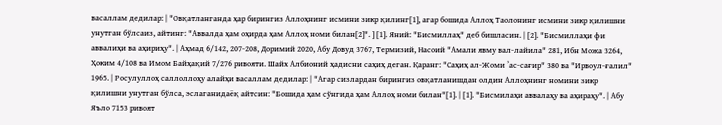васаллам дедилар: | "Овқатланганда ҳар бирингиз Аллоҳнинг исмини зикр қилинг[1], агар бошида Аллоҳ Таолонинг исмини зикр қилишни унутган бўлсаиз, айтинг: "Аввалда ҳам оҳирда ҳам Аллоҳ номи билан[2]". ] [1]. Яний: "Бисмиллаҳ" деб бишласин. | [2]. "Бисмиллаҳи фи аввалиҳи ва аҳириҳу". | Аҳмад 6/142, 207-208, Доримий 2020, Абу Довуд 3767, Термизий, Насоий "Амали явму вал-лайила" 281, Ибн Можа 3264, Ҳоким 4/108 ва Имом Байҳақий 7/276 ривояти. Шайх Албионий ҳадисни саҳиҳ деган. Қаранг: "Саҳиҳ ал-Жоми ʼас-сағир" 380 ва "Ирвоул-ғалил" 1965. | Росулуллоҳ саллоллоҳу алайҳи васаллам дедилар: | "Агар сизлардан бирингиз овқатланишдан олдин Аллоҳнинг номини зикр қилишни унутган бўлса, эслаганидаёқ айтсин: "Бошида ҳам сўнгида ҳам Аллоҳ номи билан"[1]. | [1]. "Бисмилаҳи аввалаҳу ва аҳираҳу". | Абу Яъло 7153 ривоят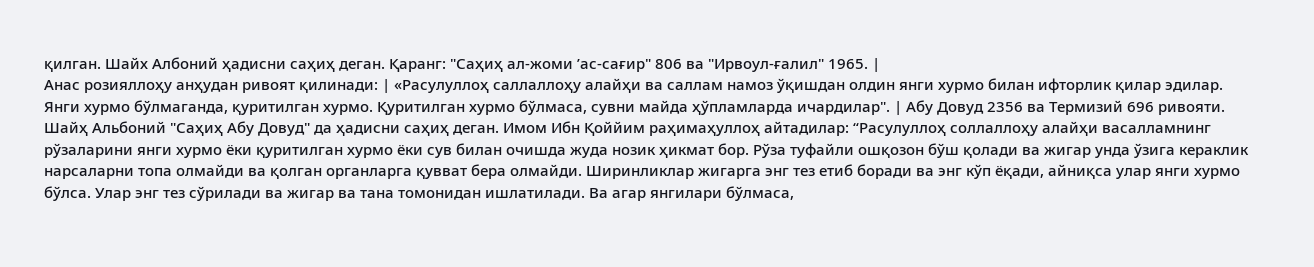қилган. Шайх Албоний ҳадисни саҳиҳ деган. Қаранг: "Саҳиҳ ал-жоми ʼас-сағир" 806 ва "Ирвоул-ғалил" 1965. |
Анас розияллоҳу анҳудан ривоят қилинади: | «Расулуллоҳ саллаллоҳу алайҳи ва саллам намоз ўқишдан олдин янги хурмо билан ифторлик қилар эдилар. Янги хурмо бўлмаганда, қуритилган хурмо. Қуритилган хурмо бўлмаса, сувни майда ҳўпламларда ичардилар". | Абу Довуд 2356 ва Термизий 696 ривояти. Шайҳ Альбоний "Саҳиҳ Абу Довуд" да ҳадисни саҳиҳ деган. Имом Ибн Қоййим раҳимаҳуллоҳ айтадилар: “Расулуллоҳ соллаллоҳу алайҳи васалламнинг рўзаларини янги хурмо ёки қуритилган хурмо ёки сув билан очишда жуда нозик ҳикмат бор. Рўза туфайли ошқозон бўш қолади ва жигар унда ўзига кераклик нарсаларни топа олмайди ва қолган органларга қувват бера олмайди. Ширинликлар жигарга энг тез етиб боради ва энг кўп ёқади, айниқса улар янги хурмо бўлса. Улар энг тез сўрилади ва жигар ва тана томонидан ишлатилади. Ва агар янгилари бўлмаса,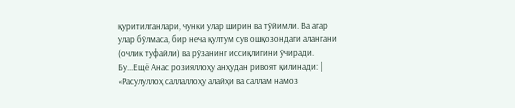қуритилганлари, чунки улар ширин ва тўйимли. Ва агар улар бўлмаса, бир неча қултум сув ошқозондаги алангани (очлик туфайли) ва рўзанинг иссиқлигини ўчиради. Бу...Ещё Анас розияллоҳу анҳудан ривоят қилинади: | «Расулуллоҳ саллаллоҳу алайҳи ва саллам намоз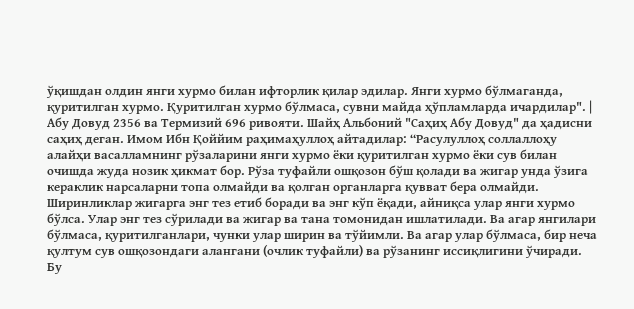ўқишдан олдин янги хурмо билан ифторлик қилар эдилар. Янги хурмо бўлмаганда, қуритилган хурмо. Қуритилган хурмо бўлмаса, сувни майда ҳўпламларда ичардилар". | Абу Довуд 2356 ва Термизий 696 ривояти. Шайҳ Альбоний "Саҳиҳ Абу Довуд" да ҳадисни саҳиҳ деган. Имом Ибн Қоййим раҳимаҳуллоҳ айтадилар: “Расулуллоҳ соллаллоҳу алайҳи васалламнинг рўзаларини янги хурмо ёки қуритилган хурмо ёки сув билан очишда жуда нозик ҳикмат бор. Рўза туфайли ошқозон бўш қолади ва жигар унда ўзига кераклик нарсаларни топа олмайди ва қолган органларга қувват бера олмайди. Ширинликлар жигарга энг тез етиб боради ва энг кўп ёқади, айниқса улар янги хурмо бўлса. Улар энг тез сўрилади ва жигар ва тана томонидан ишлатилади. Ва агар янгилари бўлмаса, қуритилганлари, чунки улар ширин ва тўйимли. Ва агар улар бўлмаса, бир неча қултум сув ошқозондаги алангани (очлик туфайли) ва рўзанинг иссиқлигини ўчиради. Бу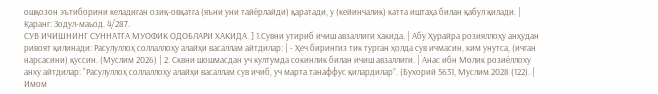ошқозон эътиборини келадиган озиқ-овқатга (яъни уни тайёрлайди) қаратади, у (кейинчалик) катта иштаҳа билан қабул қилади. | Қаранг: Зодул-маьод. 4/287.
СУВ ИЧИШНИНГ СУННАТГА МУОФИК ОДОБЛАРИ ХАКИДА. ] 1.Сувни утириб ичиш авзаллиги хакида. | Абу Ҳурайра розияллоҳу анҳудан ривоят қилинади: Расулуллоҳ соллаллоҳу алайҳи васаллам айтдилар: | - Ҳеч бирингиз тик турган ҳолда сув ичмасин, ким унутса, (ичган нарсасини) қуссин. (Муслим 2026) | 2. Сквни шошмасдан уч култумда сокинлик билан ичиш авзаллиги. | Анас ибн Молик розиёллоху анху айтдилар: “Расулуллоҳ соллаллоҳу алайҳи васаллам сув ичиб, уч марта танаффус қилардилар”. (Бухорий 5631, Муслим 2028 (122). | Имом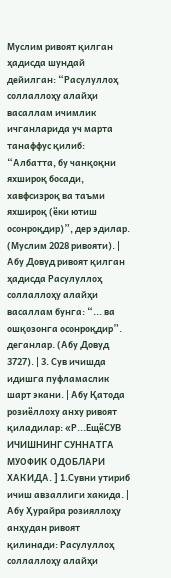Муслим ривоят қилган ҳадисда шундай дейилган: “Расулуллоҳ соллаллоҳу алайҳи васаллам ичимлик ичганларида уч марта танаффус қилиб: “Албатта, бу чанқоқни яхшироқ босади, хавфсизроқ ва таъми яхшироқ (ёки ютиш осонроқдир)”, дер эдилар. (Муслим 2028 ривояти). | Абу Довуд ривоят қилган ҳадисда Расулуллоҳ соллаллоҳу алайҳи васаллам бунга: “... ва ошқозонга осонроқдир”. деганлар. (Абу Довуд 3727). | 3. Сув ичишда идишга пуфламаслик шарт экани. | Абу Қатода розиёллоху анху ривоят қиладилар: «Р...ЕщёСУВ ИЧИШНИНГ СУННАТГА МУОФИК ОДОБЛАРИ ХАКИДА. ] 1.Сувни утириб ичиш авзаллиги хакида. | Абу Ҳурайра розияллоҳу анҳудан ривоят қилинади: Расулуллоҳ соллаллоҳу алайҳи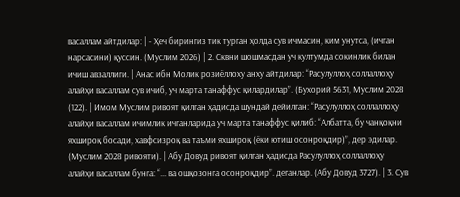васаллам айтдилар: | - Ҳеч бирингиз тик турган ҳолда сув ичмасин, ким унутса, (ичган нарсасини) қуссин. (Муслим 2026) | 2. Сквни шошмасдан уч култумда сокинлик билан ичиш авзаллиги. | Анас ибн Молик розиёллоху анху айтдилар: “Расулуллоҳ соллаллоҳу алайҳи васаллам сув ичиб, уч марта танаффус қилардилар”. (Бухорий 5631, Муслим 2028 (122). | Имом Муслим ривоят қилган ҳадисда шундай дейилган: “Расулуллоҳ соллаллоҳу алайҳи васаллам ичимлик ичганларида уч марта танаффус қилиб: “Албатта, бу чанқоқни яхшироқ босади, хавфсизроқ ва таъми яхшироқ (ёки ютиш осонроқдир)”, дер эдилар. (Муслим 2028 ривояти). | Абу Довуд ривоят қилган ҳадисда Расулуллоҳ соллаллоҳу алайҳи васаллам бунга: “... ва ошқозонга осонроқдир”. деганлар. (Абу Довуд 3727). | 3. Сув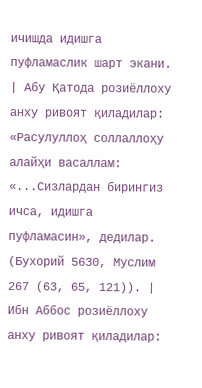ичишда идишга пуфламаслик шарт экани. | Абу Қатода розиёллоху анху ривоят қиладилар: «Расулуллоҳ соллаллоҳу алайҳи васаллам: «...Сизлардан бирингиз ичса, идишга пуфламасин», дедилар. (Бухорий 5630, Муслим 267 (63, 65, 121)). | Ибн Аббос розиёллоху анху ривоят қиладилар: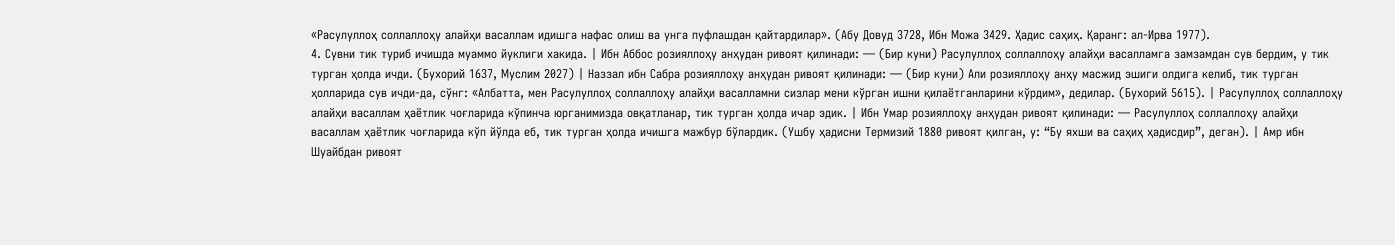«Расулуллоҳ соллаллоҳу алайҳи васаллам идишга нафас олиш ва унга пуфлашдан қайтардилар». (Абу Довуд 3728, Ибн Можа 3429. Ҳадис саҳиҳ. Қаранг: ал-Ирва 1977).
4. Сувни тик туриб ичишда муаммо йуклиги хакида. | Ибн Аббос розияллоҳу анҳудан ривоят қилинади: — (Бир куни) Расулуллоҳ соллаллоҳу алайҳи васалламга замзамдан сув бердим, у тик турган ҳолда ичди. (Бухорий 1637, Муслим 2027) | Наззал ибн Сабра розияллоҳу анҳудан ривоят қилинади: — (Бир куни) Али розияллоҳу анҳу масжид эшиги олдига келиб, тик турган ҳолларида сув ичди-да, сўнг: «Албатта, мен Расулуллоҳ соллаллоҳу алайҳи васалламни сизлар мени кўрган ишни қилаётганларини кўрдим», дедилар. (Бухорий 5615). | Расулуллоҳ соллаллоҳу алайҳи васаллам ҳаётлик чоғларида кўпинча юрганимизда овқатланар, тик турган ҳолда ичар эдик. | Ибн Умар розияллоҳу анҳудан ривоят қилинади: — Расулуллоҳ соллаллоҳу алайҳи васаллам ҳаётлик чоғларида кўп йўлда еб, тик турган ҳолда ичишга мажбур бўлардик. (Ушбу ҳадисни Термизий 1880 ривоят қилган, у: “Бу яхши ва саҳиҳ ҳадисдир”, деган). | Амр ибн Шуайбдан ривоят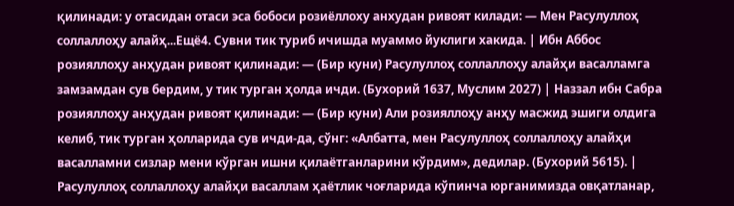қилинади: у отасидан отаси эса бобоси розиёллоху анхудан ривоят килади: — Мен Расулуллоҳ соллаллоҳу алайҳ...Ещё4. Сувни тик туриб ичишда муаммо йуклиги хакида. | Ибн Аббос розияллоҳу анҳудан ривоят қилинади: — (Бир куни) Расулуллоҳ соллаллоҳу алайҳи васалламга замзамдан сув бердим, у тик турган ҳолда ичди. (Бухорий 1637, Муслим 2027) | Наззал ибн Сабра розияллоҳу анҳудан ривоят қилинади: — (Бир куни) Али розияллоҳу анҳу масжид эшиги олдига келиб, тик турган ҳолларида сув ичди-да, сўнг: «Албатта, мен Расулуллоҳ соллаллоҳу алайҳи васалламни сизлар мени кўрган ишни қилаётганларини кўрдим», дедилар. (Бухорий 5615). | Расулуллоҳ соллаллоҳу алайҳи васаллам ҳаётлик чоғларида кўпинча юрганимизда овқатланар,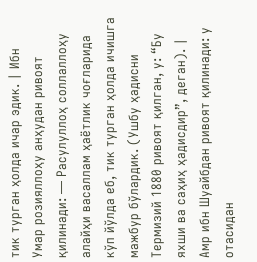тик турган ҳолда ичар эдик. | Ибн Умар розияллоҳу анҳудан ривоят қилинади: — Расулуллоҳ соллаллоҳу алайҳи васаллам ҳаётлик чоғларида кўп йўлда еб, тик турган ҳолда ичишга мажбур бўлардик. (Ушбу ҳадисни Термизий 1880 ривоят қилган, у: “Бу яхши ва саҳиҳ ҳадисдир”, деган). | Амр ибн Шуайбдан ривоят қилинади: у отасидан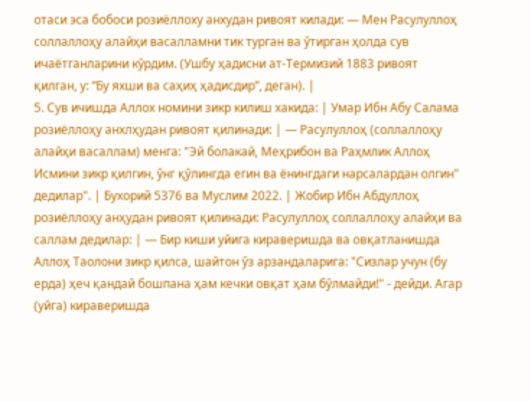отаси эса бобоси розиёллоху анхудан ривоят килади: — Мен Расулуллоҳ соллаллоҳу алайҳи васалламни тик турган ва ўтирган ҳолда сув ичаётганларини кўрдим. (Ушбу ҳадисни ат-Термизий 1883 ривоят қилган, у: “Бу яхши ва саҳиҳ ҳадисдир”, деган). |
5. Сув ичишда Аллох номини зикр килиш хакида: | Умар Ибн Абу Салама розиёллоҳу анхлҳудан ривоят қилинади: | — Расулуллоҳ (соллаллоҳу алайҳи васаллам) менга: "Эй болакай, Меҳрибон ва Раҳмлик Аллоҳ Исмини зикр қилгин, ўнг қўлингда егин ва ёнингдаги нарсалардан олгин" дедилар". | Бухорий 5376 ва Муслим 2022. | Жобир Ибн Абдуллоҳ розиёллоҳу анҳудан ривоят қилинади: Расулуллоҳ соллаллоҳу алайҳи ва саллам дедилар: | — Бир киши уйига кираверишда ва овқатланишда Аллоҳ Таолони зикр қилса, шайтон ўз арзандаларига: "Сизлар учун (бу ерда) ҳеч қандай бошпана ҳам кечки овқат ҳам бўлмайди!" - дейди. Агар (уйга) кираверишда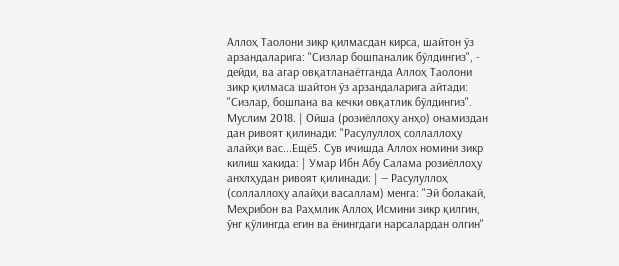Аллоҳ Таолони зикр қилмасдан кирса, шайтон ўз арзандаларига: "Сизлар бошпаналик бўлдингиз", - дейди, ва агар овқатланаётганда Аллоҳ Таолони зикр қилмаса шайтон ўз арзандаларига айтади: "Сизлар, бошпана ва кечки овқатлик бўлдингиз". Муслим 2018. | Ойша (розиёллоҳу анҳо) онамиздан дан ривоят қилинади: "Расулуллоҳ соллаллоҳу алайҳи вас...Ещё5. Сув ичишда Аллох номини зикр килиш хакида: | Умар Ибн Абу Салама розиёллоҳу анхлҳудан ривоят қилинади: | — Расулуллоҳ (соллаллоҳу алайҳи васаллам) менга: "Эй болакай, Меҳрибон ва Раҳмлик Аллоҳ Исмини зикр қилгин, ўнг қўлингда егин ва ёнингдаги нарсалардан олгин"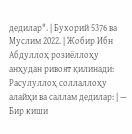дедилар". | Бухорий 5376 ва Муслим 2022. | Жобир Ибн Абдуллоҳ розиёллоҳу анҳудан ривоят қилинади: Расулуллоҳ соллаллоҳу алайҳи ва саллам дедилар: | — Бир киши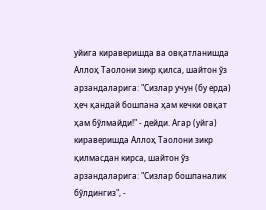уйига кираверишда ва овқатланишда Аллоҳ Таолони зикр қилса, шайтон ўз арзандаларига: "Сизлар учун (бу ерда) ҳеч қандай бошпана ҳам кечки овқат ҳам бўлмайди!" - дейди. Агар (уйга) кираверишда Аллоҳ Таолони зикр қилмасдан кирса, шайтон ўз арзандаларига: "Сизлар бошпаналик бўлдингиз", -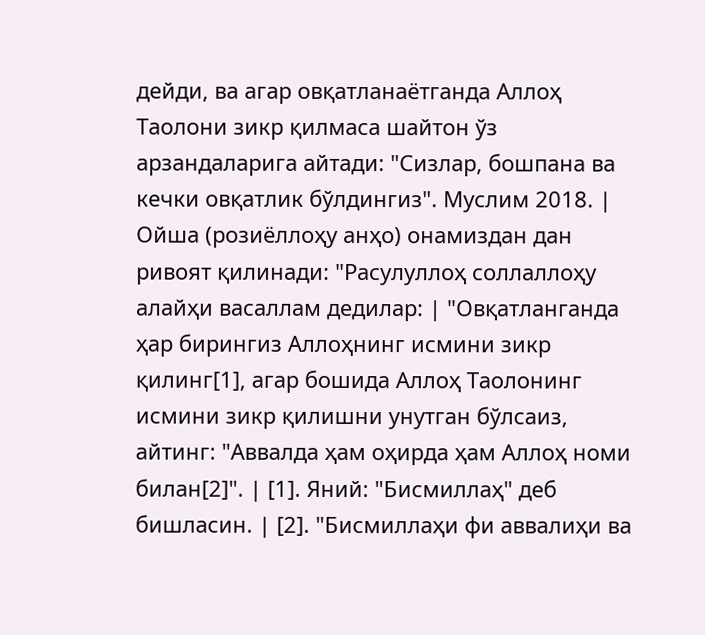дейди, ва агар овқатланаётганда Аллоҳ Таолони зикр қилмаса шайтон ўз арзандаларига айтади: "Сизлар, бошпана ва кечки овқатлик бўлдингиз". Муслим 2018. | Ойша (розиёллоҳу анҳо) онамиздан дан ривоят қилинади: "Расулуллоҳ соллаллоҳу алайҳи васаллам дедилар: | "Овқатланганда ҳар бирингиз Аллоҳнинг исмини зикр қилинг[1], агар бошида Аллоҳ Таолонинг исмини зикр қилишни унутган бўлсаиз, айтинг: "Аввалда ҳам оҳирда ҳам Аллоҳ номи билан[2]". | [1]. Яний: "Бисмиллаҳ" деб бишласин. | [2]. "Бисмиллаҳи фи аввалиҳи ва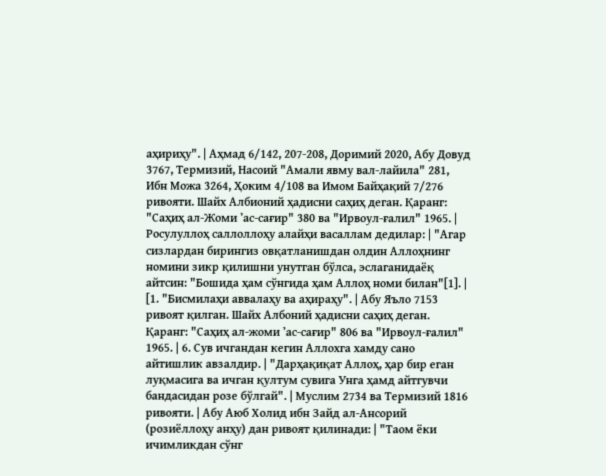аҳириҳу". | Аҳмад 6/142, 207-208, Доримий 2020, Абу Довуд 3767, Термизий, Насоий "Амали явму вал-лайила" 281, Ибн Можа 3264, Ҳоким 4/108 ва Имом Байҳақий 7/276 ривояти. Шайх Албионий ҳадисни саҳиҳ деган. Қаранг: "Саҳиҳ ал-Жоми ʼас-сағир" 380 ва "Ирвоул-ғалил" 1965. | Росулуллоҳ саллоллоҳу алайҳи васаллам дедилар: | "Агар сизлардан бирингиз овқатланишдан олдин Аллоҳнинг номини зикр қилишни унутган бўлса, эслаганидаёқ айтсин: "Бошида ҳам сўнгида ҳам Аллоҳ номи билан"[1]. | [1. "Бисмилаҳи аввалаҳу ва аҳираҳу". | Абу Яъло 7153 ривоят қилган. Шайх Албоний ҳадисни саҳиҳ деган. Қаранг: "Саҳиҳ ал-жоми ʼас-сағир" 806 ва "Ирвоул-ғалил" 1965. | 6. Сув ичгандан кегин Аллохга хамду сано айтишлик авзалдир. | "Дарҳақиқат Аллоҳ, ҳар бир еган луқмасига ва ичган қултум сувига Унга ҳамд айтгувчи бандасидан розе бўлгай". | Муслим 2734 ва Термизий 1816 ривояти. | Абу Аюб Холид ибн Зайд ал-Ансорий (розиёллоҳу анҳу) дан ривоят қилинади: | "Таом ёки ичимликдан сўнг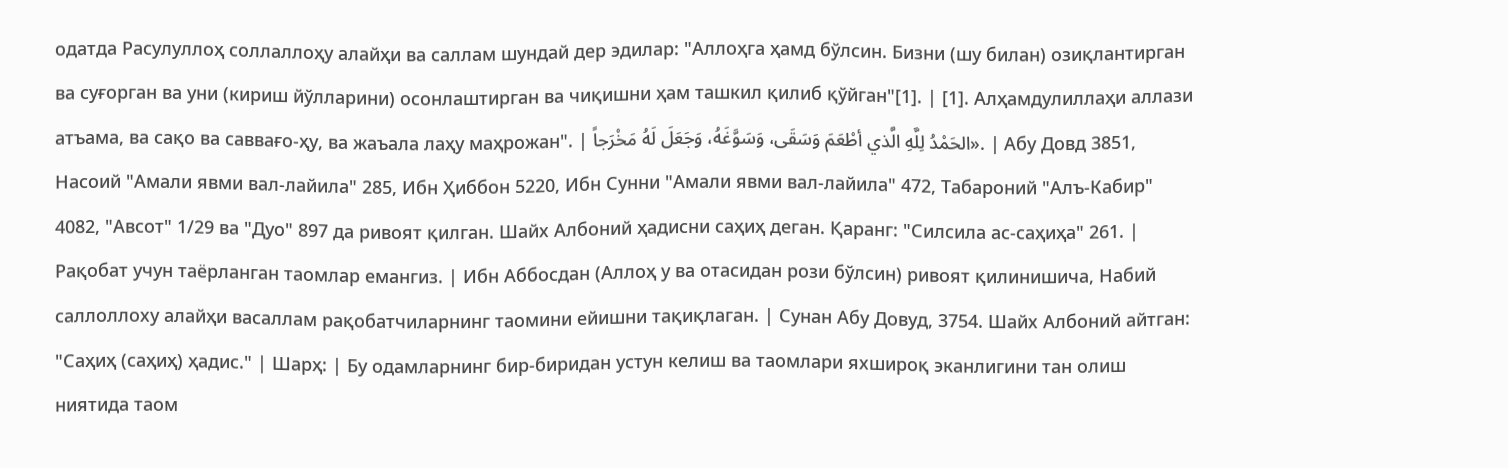одатда Расулуллоҳ соллаллоҳу алайҳи ва саллам шундай дер эдилар: "Аллоҳга ҳамд бўлсин. Бизни (шу билан) озиқлантирган ва суғорган ва уни (кириш йўлларини) осонлаштирган ва чиқишни ҳам ташкил қилиб қўйган"[1]. | [1]. Алҳамдулиллаҳи аллази атъама, ва сақо ва саввағо-ҳу, ва жаъала лаҳу маҳрожан". | الحَمْدُ لِلَّهِ الَّذي أطْعَمَ وَسَقَى، وَسَوَّغَهُ، وَجَعَلَ لَهُ مَخْرَجاً». | Абу Довд 3851, Насоий "Амали явми вал-лайила" 285, Ибн Ҳиббон 5220, Ибн Сунни "Амали явми вал-лайила" 472, Табароний "Алъ-Кабир" 4082, "Авсот" 1/29 ва "Дуо" 897 да ривоят қилган. Шайх Албоний ҳадисни саҳиҳ деган. Қаранг: "Силсила ас-саҳиҳа" 261. |
Рақобат учун таёрланган таомлар емангиз. | Ибн Аббосдан (Аллоҳ у ва отасидан рози бўлсин) ривоят қилинишича, Набий саллоллоху алайҳи васаллам рақобатчиларнинг таомини ейишни тақиқлаган. | Сунан Абу Довуд, 3754. Шайх Албоний айтган: "Саҳиҳ (саҳиҳ) ҳадис." | Шарҳ: | Бу одамларнинг бир-биридан устун келиш ва таомлари яхшироқ эканлигини тан олиш ниятида таом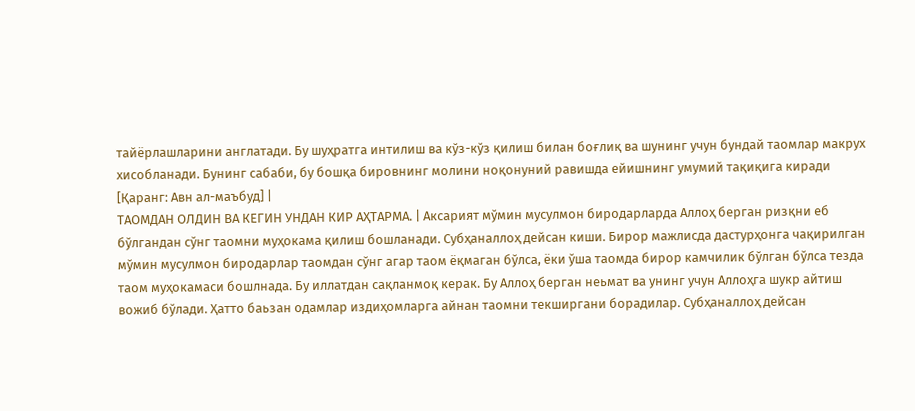тайёрлашларини англатади. Бу шуҳратга интилиш ва кўз-кўз қилиш билан боғлиқ ва шунинг учун бундай таомлар макрух хисобланади. Бунинг сабаби, бу бошқа бировнинг молини ноқонуний равишда ейишнинг умумий тақиқига киради [Қаранг: Авн ал-маъбуд] |
ТАОМДАН ОЛДИН ВА КЕГИН УНДАН КИР АҲТАРМА. | Аксарият мўмин мусулмон биродарларда Аллоҳ берган ризқни еб бўлгандан сўнг таомни муҳокама қилиш бошланади. Субҳаналлоҳ дейсан киши. Бирор мажлисда дастурҳонга чақирилган мўмин мусулмон биродарлар таомдан сўнг агар таом ёқмаган бўлса, ёки ўша таомда бирор камчилик бўлган бўлса тезда таом муҳокамаси бошлнада. Бу иллатдан сақланмоқ керак. Бу Аллоҳ берган неьмат ва унинг учун Аллоҳга шукр айтиш вожиб бўлади. Ҳатто баьзан одамлар издиҳомларга айнан таомни текширгани борадилар. Субҳаналлоҳ дейсан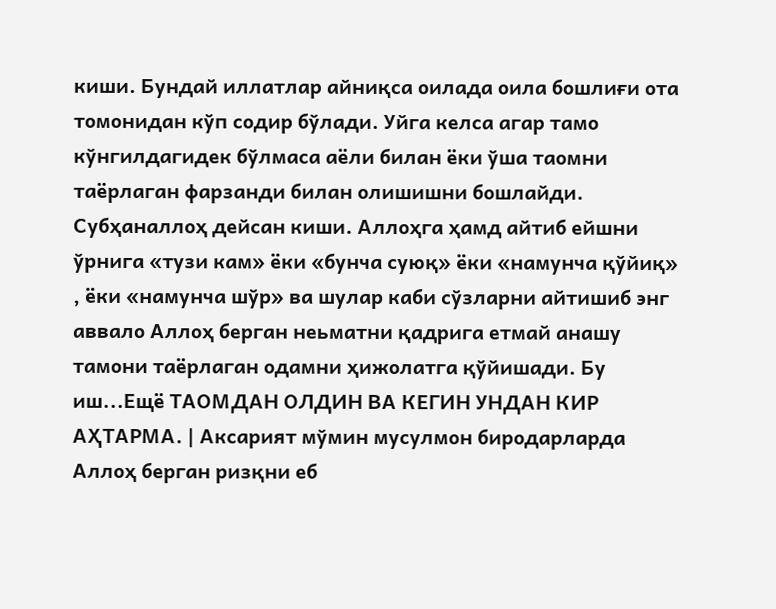киши. Бундай иллатлар айниқса оилада оила бошлиғи ота томонидан кўп содир бўлади. Уйга келса агар тамо кўнгилдагидек бўлмаса аёли билан ёки ўша таомни таёрлаган фарзанди билан олишишни бошлайди. Субҳаналлоҳ дейсан киши. Аллоҳга ҳамд айтиб ейшни ўрнига «тузи кам» ёки «бунча суюқ» ёки «намунча қўйиқ» , ёки «намунча шўр» ва шулар каби сўзларни айтишиб энг аввало Аллоҳ берган неьматни қадрига етмай анашу тамони таёрлаган одамни ҳижолатга қўйишади. Бу иш...Ещё ТАОМДАН ОЛДИН ВА КЕГИН УНДАН КИР АҲТАРМА. | Аксарият мўмин мусулмон биродарларда Аллоҳ берган ризқни еб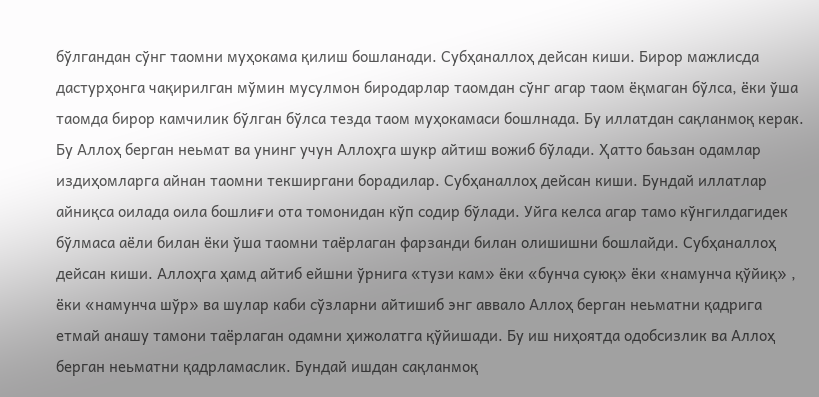бўлгандан сўнг таомни муҳокама қилиш бошланади. Субҳаналлоҳ дейсан киши. Бирор мажлисда дастурҳонга чақирилган мўмин мусулмон биродарлар таомдан сўнг агар таом ёқмаган бўлса, ёки ўша таомда бирор камчилик бўлган бўлса тезда таом муҳокамаси бошлнада. Бу иллатдан сақланмоқ керак. Бу Аллоҳ берган неьмат ва унинг учун Аллоҳга шукр айтиш вожиб бўлади. Ҳатто баьзан одамлар издиҳомларга айнан таомни текширгани борадилар. Субҳаналлоҳ дейсан киши. Бундай иллатлар айниқса оилада оила бошлиғи ота томонидан кўп содир бўлади. Уйга келса агар тамо кўнгилдагидек бўлмаса аёли билан ёки ўша таомни таёрлаган фарзанди билан олишишни бошлайди. Субҳаналлоҳ дейсан киши. Аллоҳга ҳамд айтиб ейшни ўрнига «тузи кам» ёки «бунча суюқ» ёки «намунча қўйиқ» , ёки «намунча шўр» ва шулар каби сўзларни айтишиб энг аввало Аллоҳ берган неьматни қадрига етмай анашу тамони таёрлаган одамни ҳижолатга қўйишади. Бу иш ниҳоятда одобсизлик ва Аллоҳ берган неьматни қадрламаслик. Бундай ишдан сақланмоқ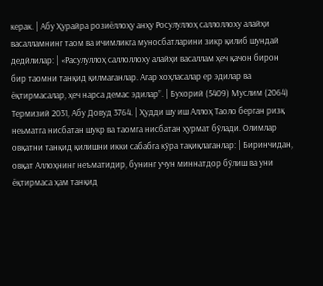керак. | Абу Ҳурайра розиёллоҳу анҳу Росулуллоҳ саллоллоху алайҳи васалламнинг таом ва ичимликга муносбатларини зикр қилиб шундай дедйлилар: | «Расулуллоҳ саллоллоху алайҳи васаллам ҳеч қачон бирон бир таомни танқид қилмаганлар. Агар хоҳласалар ер эдилар ва ёқтирмасалар, ҳеч нарса демас эдилар”. | Бухорий (5409) Муслим (2064) Термизий 2031, Абу Довуд 3764. | Ҳудди шу иш Аллоҳ Таоло берган ризқ неьматга нисбатан шукр ва таомга нисбатан ҳурмат бўлади. Олимлар овқатни танқид қилишни икки сабабга кўра тақиқлаганлар: | Биринчидан, овқат Аллоҳнинг неъматидир, бунинг учун миннатдор бўлиш ва уни ёқтирмаса ҳам танқид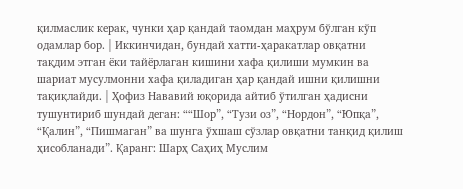қилмаслик керак, чунки ҳар қандай таомдан маҳрум бўлган кўп одамлар бор. | Иккинчидан, бундай хатти-ҳаракатлар овқатни тақдим этган ёки тайёрлаган кишини хафа қилиши мумкин ва шариат мусулмонни хафа қиладиган ҳар қандай ишни қилишни тақиқлайди. | Ҳофиз Нававий юқорида айтиб ўтилган ҳадисни тушунтириб шундай деган: ““Шор”, “Тузи оз”, “Нордон”, “Юпқа”, “Қалин”, “Пишмаган” ва шунга ўхшаш сўзлар овқатни танқид қилиш ҳисобланади”. Қаранг: Шарҳ Саҳиҳ Муслим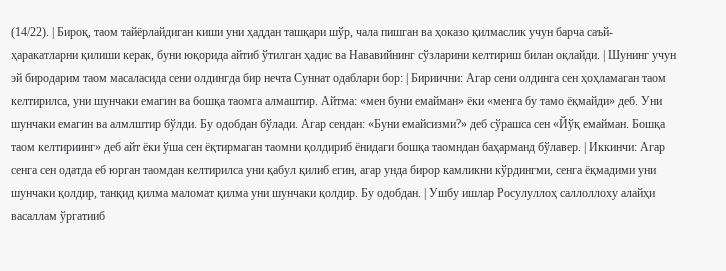(14/22). | Бироқ, таом тайёрлайдиган киши уни ҳаддан ташқари шўр, чала пишган ва ҳоказо қилмаслик учун барча саъй-ҳаракатларни қилиши керак, буни юқорида айтиб ўтилган ҳадис ва Нававийнинг сўзларини келтириш билан оқлайди. | Шунинг учун эй биродарим таом масаласида сени олдингда бир нечта Суннат одаблари бор: | Бириични: Агар сени олдинга сен ҳоҳламаган таом келтирилса, уни шунчаки емагин ва бошқа таомга алмаштир. Айтма: «мен буни емайман» ёки «менга бу тамо ёқмайди» деб. Уни шунчаки емагин ва алмлштир бўлди. Бу одобдан бўлади. Агар сендан: «Буни емайсизми?» деб сўрашса сен «Йўқ емайман. Бошқа таом келтириинг» деб айт ёки ўша сен ёқтирмаган таомни қолдириб ёнидаги бошқа таомндан баҳарманд бўлавер. | Иккинчи: Агар сенга сен одатда еб юрган таомдан келтирилса уни қабул қилиб егин, агар унда бирор камликни кўрдингми, сенга ёқмадими уни шунчаки қолдир, танқид қилма маломат қилма уни шунчаки қолдир. Бу одобдан. | Ушбу ишлар Росулуллоҳ саллоллоху алайҳи васаллам ўргатииб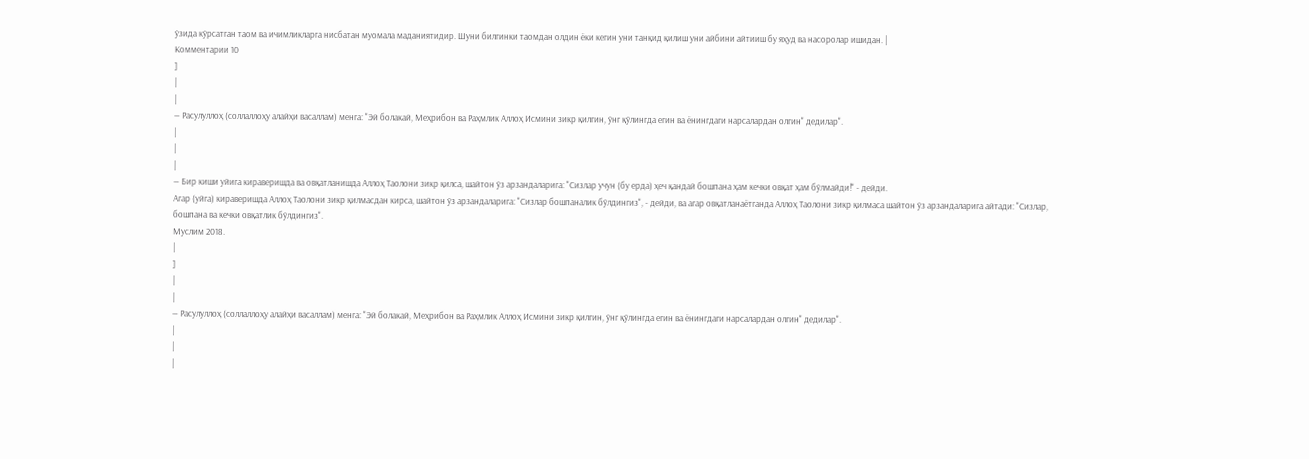ўзида кўрсатган таом ва ичимликларга нисбатан муомала маданиятидир. Шуни билгинки таомдан олдин ёки кегин уни танқид қилиш уни айбини айтииш бу яҳуд ва насоролар ишидан. |
Комментарии 10
]
|
|
— Расулуллоҳ (соллаллоҳу алайҳи васаллам) менга: "Эй болакай, Меҳрибон ва Раҳмлик Аллоҳ Исмини зикр қилгин, ўнг қўлингда егин ва ёнингдаги нарсалардан олгин" дедилар".
|
|
|
— Бир киши уйига кираверишда ва овқатланишда Аллоҳ Таолони зикр қилса, шайтон ўз арзандаларига: "Сизлар учун (бу ерда) ҳеч қандай бошпана ҳам кечки овқат ҳам бўлмайди!" - дейди.
Агар (уйга) кираверишда Аллоҳ Таолони зикр қилмасдан кирса, шайтон ўз арзандаларига: "Сизлар бошпаналик бўлдингиз", - дейди, ва агар овқатланаётганда Аллоҳ Таолони зикр қилмаса шайтон ўз арзандаларига айтади: "Сизлар, бошпана ва кечки овқатлик бўлдингиз".
Муслим 2018.
|
]
|
|
— Расулуллоҳ (соллаллоҳу алайҳи васаллам) менга: "Эй болакай, Меҳрибон ва Раҳмлик Аллоҳ Исмини зикр қилгин, ўнг қўлингда егин ва ёнингдаги нарсалардан олгин" дедилар".
|
|
|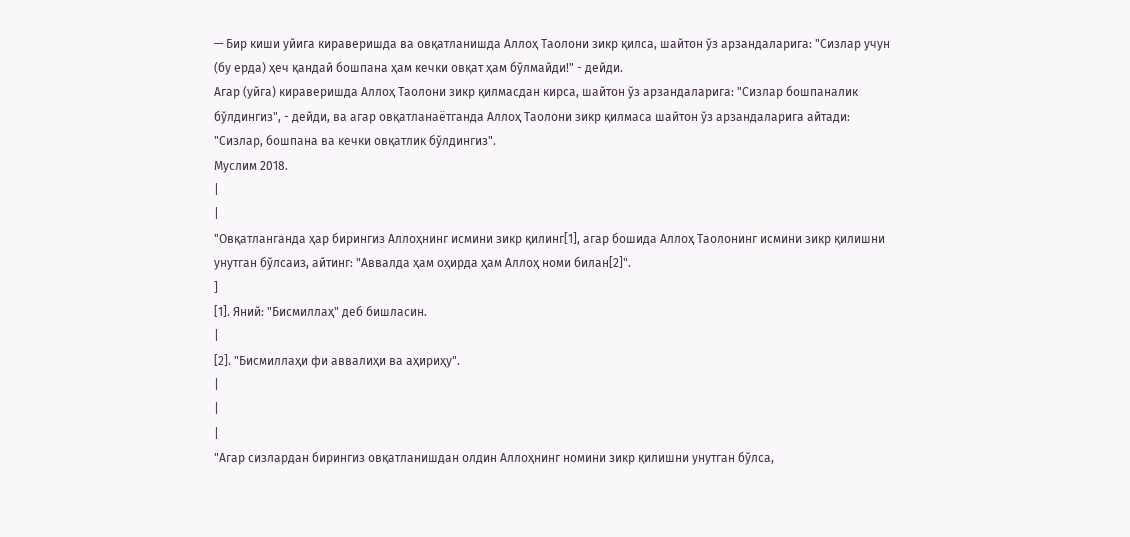— Бир киши уйига кираверишда ва овқатланишда Аллоҳ Таолони зикр қилса, шайтон ўз арзандаларига: "Сизлар учун (бу ерда) ҳеч қандай бошпана ҳам кечки овқат ҳам бўлмайди!" - дейди.
Агар (уйга) кираверишда Аллоҳ Таолони зикр қилмасдан кирса, шайтон ўз арзандаларига: "Сизлар бошпаналик бўлдингиз", - дейди, ва агар овқатланаётганда Аллоҳ Таолони зикр қилмаса шайтон ўз арзандаларига айтади: "Сизлар, бошпана ва кечки овқатлик бўлдингиз".
Муслим 2018.
|
|
"Овқатланганда ҳар бирингиз Аллоҳнинг исмини зикр қилинг[1], агар бошида Аллоҳ Таолонинг исмини зикр қилишни унутган бўлсаиз, айтинг: "Аввалда ҳам оҳирда ҳам Аллоҳ номи билан[2]".
]
[1]. Яний: "Бисмиллаҳ" деб бишласин.
|
[2]. "Бисмиллаҳи фи аввалиҳи ва аҳириҳу".
|
|
|
"Агар сизлардан бирингиз овқатланишдан олдин Аллоҳнинг номини зикр қилишни унутган бўлса,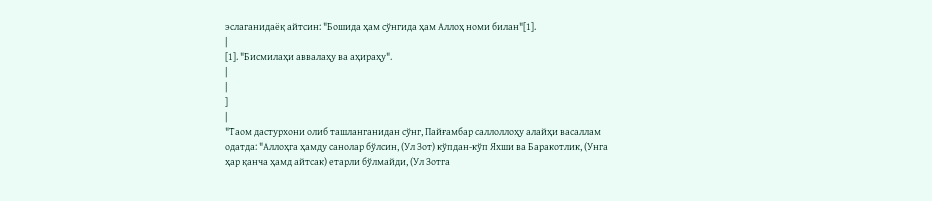эслаганидаёқ айтсин: "Бошида ҳам сўнгида ҳам Аллоҳ номи билан"[1].
|
[1]. "Бисмилаҳи аввалаҳу ва аҳираҳу".
|
|
]
|
"Таом дастурхони олиб ташланганидан сўнг, Пайғамбар саллоллоҳу алайҳи васаллам одатда: "Аллоҳга ҳамду санолар бўлсин, (Ул Зот) кўпдан-кўп Яхши ва Баракотлик, (Унга ҳар қанча ҳамд айтсак) етарли бўлмайди, (Ул Зотга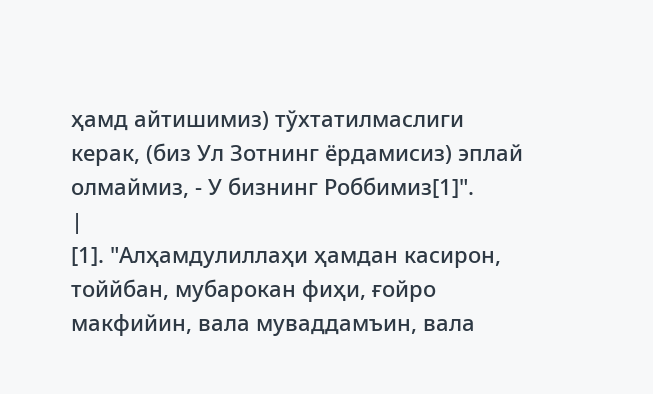ҳамд айтишимиз) тўхтатилмаслиги керак, (биз Ул Зотнинг ёрдамисиз) эплай олмаймиз, - У бизнинг Роббимиз[1]".
|
[1]. "Алҳамдулиллаҳи ҳамдан касирон, тоййбан, мубарокан фиҳи, ғойро макфийин, вала муваддамъин, вала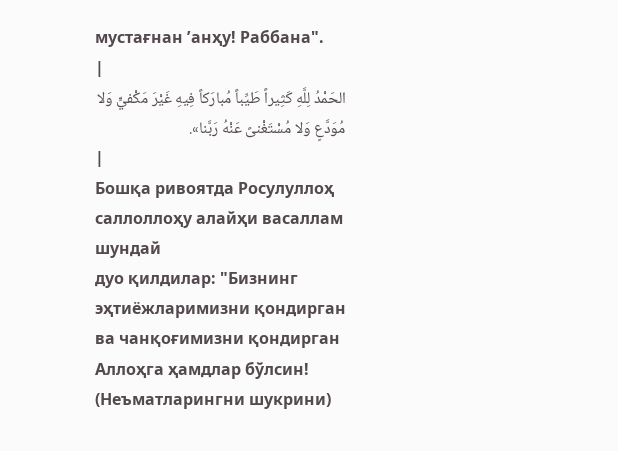мустағнан ʼанҳу! Раббана".
|
الحَمْدُ لِلَّهِ كَثِيراً طَيِّباً مُبارَكاً فِيهِ غَيْرَ مَكْفيٍّ وَلا مُوَدَّعٍ وَلا مُسْتَغْنىً عَنْهُ رَبَّنا».
|
Бошқа ривоятда Росулуллоҳ саллоллоҳу алайҳи васаллам шундай
дуо қилдилар: "Бизнинг эҳтиёжларимизни қондирган ва чанқоғимизни қондирган Аллоҳга ҳамдлар бўлсин! (Неъматларингни шукрини)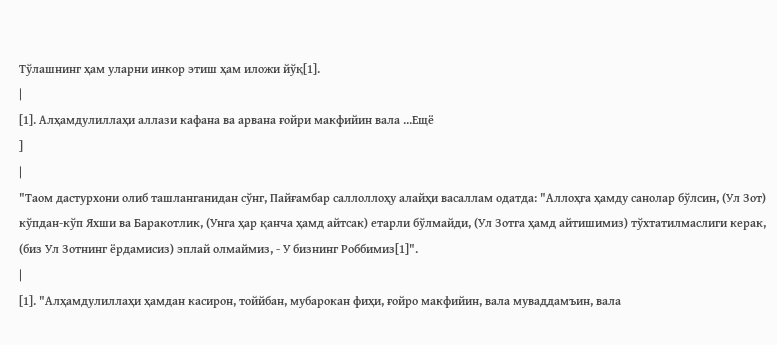Тўлашнинг ҳам уларни инкор этиш ҳам иложи йўқ[1].
|
[1]. Алҳамдулиллаҳи аллази кафана ва арвана ғойри макфийин вала ...Ещё
]
|
"Таом дастурхони олиб ташланганидан сўнг, Пайғамбар саллоллоҳу алайҳи васаллам одатда: "Аллоҳга ҳамду санолар бўлсин, (Ул Зот) кўпдан-кўп Яхши ва Баракотлик, (Унга ҳар қанча ҳамд айтсак) етарли бўлмайди, (Ул Зотга ҳамд айтишимиз) тўхтатилмаслиги керак, (биз Ул Зотнинг ёрдамисиз) эплай олмаймиз, - У бизнинг Роббимиз[1]".
|
[1]. "Алҳамдулиллаҳи ҳамдан касирон, тоййбан, мубарокан фиҳи, ғойро макфийин, вала муваддамъин, вала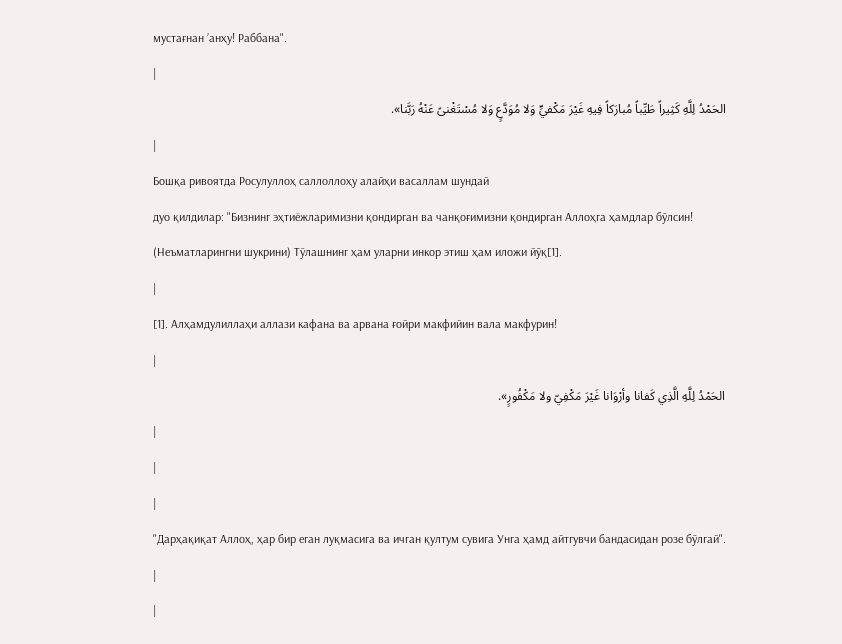мустағнан ʼанҳу! Раббана".
|
الحَمْدُ لِلَّهِ كَثِيراً طَيِّباً مُبارَكاً فِيهِ غَيْرَ مَكْفيٍّ وَلا مُوَدَّعٍ وَلا مُسْتَغْنىً عَنْهُ رَبَّنا».
|
Бошқа ривоятда Росулуллоҳ саллоллоҳу алайҳи васаллам шундай
дуо қилдилар: "Бизнинг эҳтиёжларимизни қондирган ва чанқоғимизни қондирган Аллоҳга ҳамдлар бўлсин! (Неъматларингни шукрини) Тўлашнинг ҳам уларни инкор этиш ҳам иложи йўқ[1].
|
[1]. Алҳамдулиллаҳи аллази кафана ва арвана ғойри макфийин вала макфурин!
|
الحَمْدُ لِلَّهِ الَّذِي كَفانا وأرْوَانا غَيْرَ مَكْفِيّ ولا مَكْفُورٍ».
|
|
|
"Дарҳақиқат Аллоҳ, ҳар бир еган луқмасига ва ичган қултум сувига Унга ҳамд айтгувчи бандасидан розе бўлгай".
|
|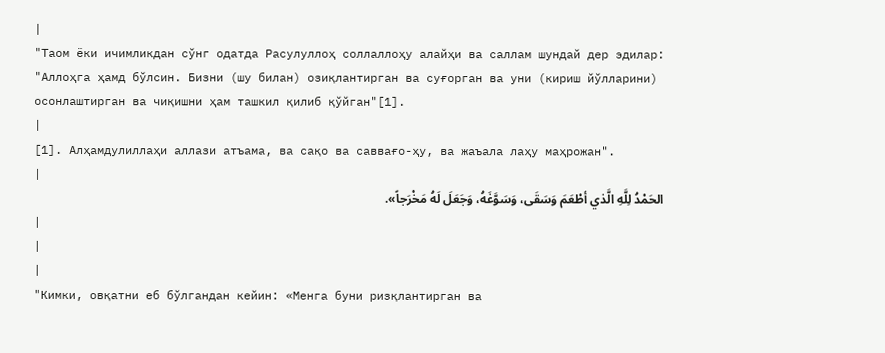|
"Таом ёки ичимликдан сўнг одатда Расулуллоҳ соллаллоҳу алайҳи ва саллам шундай дер эдилар: "Аллоҳга ҳамд бўлсин. Бизни (шу билан) озиқлантирган ва суғорган ва уни (кириш йўлларини) осонлаштирган ва чиқишни ҳам ташкил қилиб қўйган"[1].
|
[1]. Алҳамдулиллаҳи аллази атъама, ва сақо ва саввағо-ҳу, ва жаъала лаҳу маҳрожан".
|
الحَمْدُ لِلَّهِ الَّذي أطْعَمَ وَسَقَى، وَسَوَّغَهُ، وَجَعَلَ لَهُ مَخْرَجاً».
|
|
|
"Кимки, овқатни еб бўлгандан кейин: «Менга буни ризқлантирган ва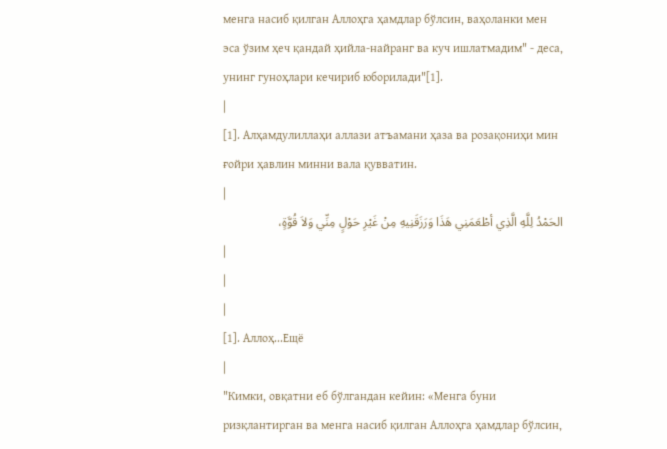менга насиб қилган Аллоҳга ҳамдлар бўлсин, ваҳоланки мен эса ўзим ҳеч қандай ҳийла-найранг ва куч ишлатмадим" - деса, унинг гуноҳлари кечириб юборилади"[1].
|
[1]. Алҳамдулиллаҳи аллази атъамани ҳаза ва розақониҳи мин ғойри ҳавлин минни вала қувватин.
|
الحَمْدُ لِلَّهِ الَّذِي أطْعَمَنِي هَذَا وَرَزَقَنِيهِ مِنْ غَيْرِ حَوْلٍ مِنِّي وَلاَ قُوَّةٍ،
|
|
|
[1]. Аллоҳ...Ещё
|
"Кимки, овқатни еб бўлгандан кейин: «Менга буни ризқлантирган ва менга насиб қилган Аллоҳга ҳамдлар бўлсин,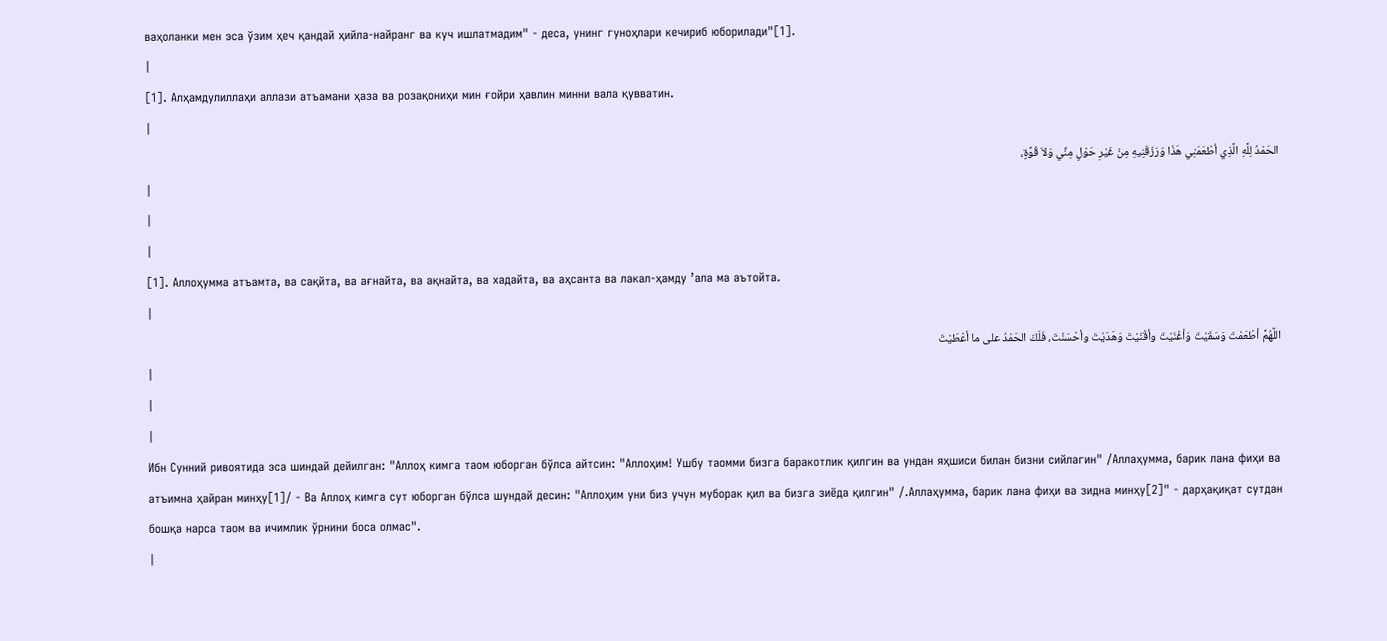ваҳоланки мен эса ўзим ҳеч қандай ҳийла-найранг ва куч ишлатмадим" - деса, унинг гуноҳлари кечириб юборилади"[1].
|
[1]. Алҳамдулиллаҳи аллази атъамани ҳаза ва розақониҳи мин ғойри ҳавлин минни вала қувватин.
|
الحَمْدُ لِلَّهِ الَّذِي أطْعَمَنِي هَذَا وَرَزَقَنِيهِ مِنْ غَيْرِ حَوْلٍ مِنِّي وَلاَ قُوَّةٍ،
|
|
|
[1]. Аллоҳумма атъамта, ва сақйта, ва ағнайта, ва ақнайта, ва хадайта, ва аҳсанта ва лакал-ҳамду ʼала ма аътойта.
|
اللَّهُمَّ أطْعَمْتَ وَسَقَيْتَ وَأغْنَيْتَ وأقْنَيْتَ وَهَدَيْتَ وأحْسَنْتَ، فَلَكَ الحَمْدُ على ما أعْطَيْتَ
|
|
|
Ибн Сунний ривоятида эса шиндай дейилган: "Аллоҳ кимга таом юборган бўлса айтсин: "Аллоҳим! Ушбу таомми бизга баракотлик қилгин ва ундан яҳшиси билан бизни сийлагин" /Аллаҳумма, барик лана фиҳи ва атъимна ҳайран минҳу[1]/ - Ва Аллоҳ кимга сут юборган бўлса шундай десин: "Аллоҳим уни биз учун муборак қил ва бизга зиёда қилгин" /.Аллаҳумма, барик лана фиҳи ва зидна минҳу[2]" - дарҳақиқат сутдан бошқа нарса таом ва ичимлик ўрнини боса олмас".
|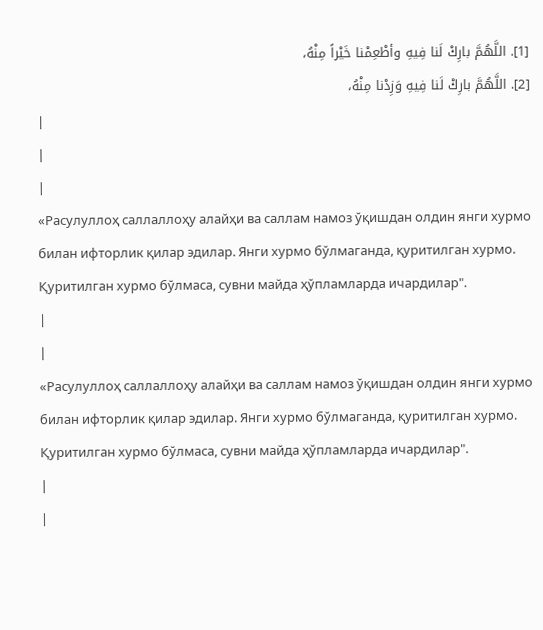[1]. اللَّهُمَّ بارِكْ لَنا فِيهِ وأطْعِمْنا خَيْراً مِنْهُ،
[2]. اللَّهُمَّ بارِكْ لَنا فِيهِ وَزِدْنا مِنْهُ،
|
|
|
«Расулуллоҳ саллаллоҳу алайҳи ва саллам намоз ўқишдан олдин янги хурмо билан ифторлик қилар эдилар. Янги хурмо бўлмаганда, қуритилган хурмо. Қуритилган хурмо бўлмаса, сувни майда ҳўпламларда ичардилар".
|
|
«Расулуллоҳ саллаллоҳу алайҳи ва саллам намоз ўқишдан олдин янги хурмо билан ифторлик қилар эдилар. Янги хурмо бўлмаганда, қуритилган хурмо. Қуритилган хурмо бўлмаса, сувни майда ҳўпламларда ичардилар".
|
|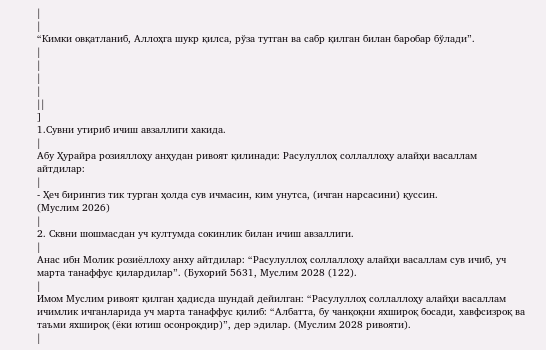|
|
“Кимки овқатланиб, Аллоҳга шукр қилса, рўза тутган ва сабр қилган билан баробар бўлади”.
|
|
|
|
||
]
1.Сувни утириб ичиш авзаллиги хакида.
|
Абу Ҳурайра розияллоҳу анҳудан ривоят қилинади: Расулуллоҳ соллаллоҳу алайҳи васаллам айтдилар:
|
- Ҳеч бирингиз тик турган ҳолда сув ичмасин, ким унутса, (ичган нарсасини) қуссин.
(Муслим 2026)
|
2. Сквни шошмасдан уч култумда сокинлик билан ичиш авзаллиги.
|
Анас ибн Молик розиёллоху анху айтдилар: “Расулуллоҳ соллаллоҳу алайҳи васаллам сув ичиб, уч марта танаффус қилардилар”. (Бухорий 5631, Муслим 2028 (122).
|
Имом Муслим ривоят қилган ҳадисда шундай дейилган: “Расулуллоҳ соллаллоҳу алайҳи васаллам ичимлик ичганларида уч марта танаффус қилиб: “Албатта, бу чанқоқни яхшироқ босади, хавфсизроқ ва таъми яхшироқ (ёки ютиш осонроқдир)”, дер эдилар. (Муслим 2028 ривояти).
|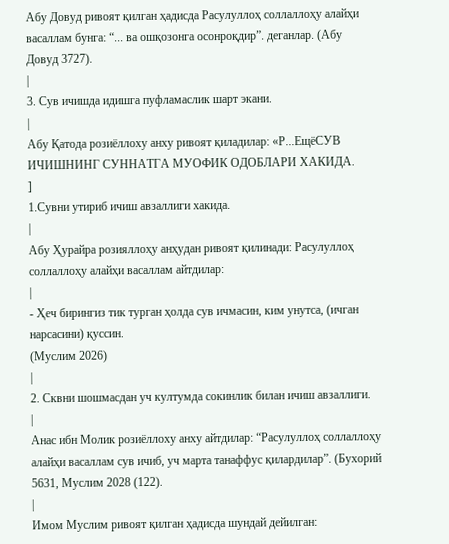Абу Довуд ривоят қилган ҳадисда Расулуллоҳ соллаллоҳу алайҳи васаллам бунга: “... ва ошқозонга осонроқдир”. деганлар. (Абу Довуд 3727).
|
3. Сув ичишда идишга пуфламаслик шарт экани.
|
Абу Қатода розиёллоху анху ривоят қиладилар: «Р...ЕщёСУВ ИЧИШНИНГ СУННАТГА МУОФИК ОДОБЛАРИ ХАКИДА.
]
1.Сувни утириб ичиш авзаллиги хакида.
|
Абу Ҳурайра розияллоҳу анҳудан ривоят қилинади: Расулуллоҳ соллаллоҳу алайҳи васаллам айтдилар:
|
- Ҳеч бирингиз тик турган ҳолда сув ичмасин, ким унутса, (ичган нарсасини) қуссин.
(Муслим 2026)
|
2. Сквни шошмасдан уч култумда сокинлик билан ичиш авзаллиги.
|
Анас ибн Молик розиёллоху анху айтдилар: “Расулуллоҳ соллаллоҳу алайҳи васаллам сув ичиб, уч марта танаффус қилардилар”. (Бухорий 5631, Муслим 2028 (122).
|
Имом Муслим ривоят қилган ҳадисда шундай дейилган: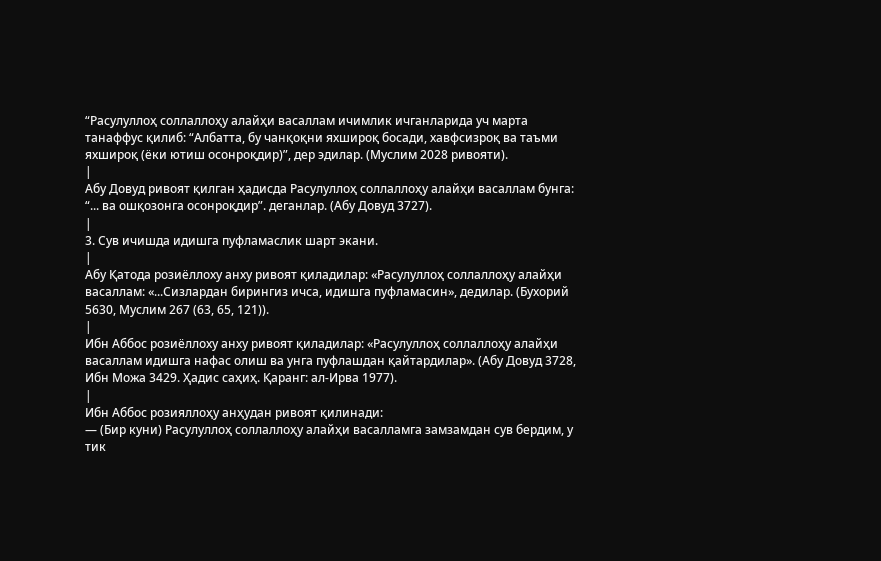“Расулуллоҳ соллаллоҳу алайҳи васаллам ичимлик ичганларида уч марта танаффус қилиб: “Албатта, бу чанқоқни яхшироқ босади, хавфсизроқ ва таъми яхшироқ (ёки ютиш осонроқдир)”, дер эдилар. (Муслим 2028 ривояти).
|
Абу Довуд ривоят қилган ҳадисда Расулуллоҳ соллаллоҳу алайҳи васаллам бунга: “... ва ошқозонга осонроқдир”. деганлар. (Абу Довуд 3727).
|
3. Сув ичишда идишга пуфламаслик шарт экани.
|
Абу Қатода розиёллоху анху ривоят қиладилар: «Расулуллоҳ соллаллоҳу алайҳи васаллам: «...Сизлардан бирингиз ичса, идишга пуфламасин», дедилар. (Бухорий 5630, Муслим 267 (63, 65, 121)).
|
Ибн Аббос розиёллоху анху ривоят қиладилар: «Расулуллоҳ соллаллоҳу алайҳи васаллам идишга нафас олиш ва унга пуфлашдан қайтардилар». (Абу Довуд 3728, Ибн Можа 3429. Ҳадис саҳиҳ. Қаранг: ал-Ирва 1977).
|
Ибн Аббос розияллоҳу анҳудан ривоят қилинади:
— (Бир куни) Расулуллоҳ соллаллоҳу алайҳи васалламга замзамдан сув бердим, у тик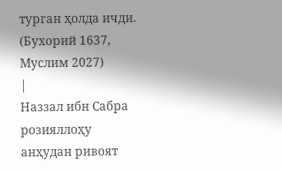турган ҳолда ичди. (Бухорий 1637, Муслим 2027)
|
Наззал ибн Сабра розияллоҳу анҳудан ривоят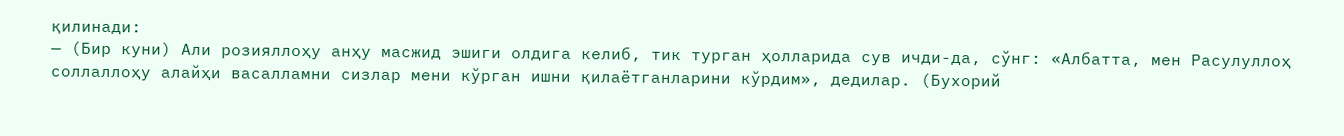қилинади:
— (Бир куни) Али розияллоҳу анҳу масжид эшиги олдига келиб, тик турган ҳолларида сув ичди-да, сўнг: «Албатта, мен Расулуллоҳ соллаллоҳу алайҳи васалламни сизлар мени кўрган ишни қилаётганларини кўрдим», дедилар. (Бухорий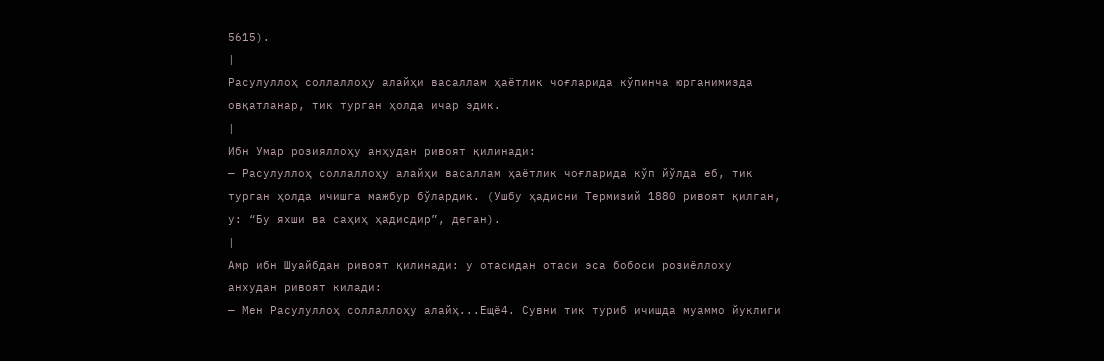5615).
|
Расулуллоҳ соллаллоҳу алайҳи васаллам ҳаётлик чоғларида кўпинча юрганимизда овқатланар, тик турган ҳолда ичар эдик.
|
Ибн Умар розияллоҳу анҳудан ривоят қилинади:
— Расулуллоҳ соллаллоҳу алайҳи васаллам ҳаётлик чоғларида кўп йўлда еб, тик турган ҳолда ичишга мажбур бўлардик. (Ушбу ҳадисни Термизий 1880 ривоят қилган, у: “Бу яхши ва саҳиҳ ҳадисдир”, деган).
|
Амр ибн Шуайбдан ривоят қилинади: у отасидан отаси эса бобоси розиёллоху анхудан ривоят килади:
— Мен Расулуллоҳ соллаллоҳу алайҳ...Ещё4. Сувни тик туриб ичишда муаммо йуклиги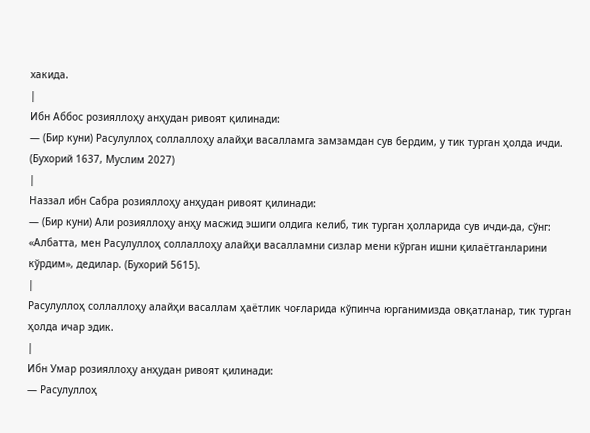хакида.
|
Ибн Аббос розияллоҳу анҳудан ривоят қилинади:
— (Бир куни) Расулуллоҳ соллаллоҳу алайҳи васалламга замзамдан сув бердим, у тик турган ҳолда ичди. (Бухорий 1637, Муслим 2027)
|
Наззал ибн Сабра розияллоҳу анҳудан ривоят қилинади:
— (Бир куни) Али розияллоҳу анҳу масжид эшиги олдига келиб, тик турган ҳолларида сув ичди-да, сўнг: «Албатта, мен Расулуллоҳ соллаллоҳу алайҳи васалламни сизлар мени кўрган ишни қилаётганларини кўрдим», дедилар. (Бухорий 5615).
|
Расулуллоҳ соллаллоҳу алайҳи васаллам ҳаётлик чоғларида кўпинча юрганимизда овқатланар, тик турган ҳолда ичар эдик.
|
Ибн Умар розияллоҳу анҳудан ривоят қилинади:
— Расулуллоҳ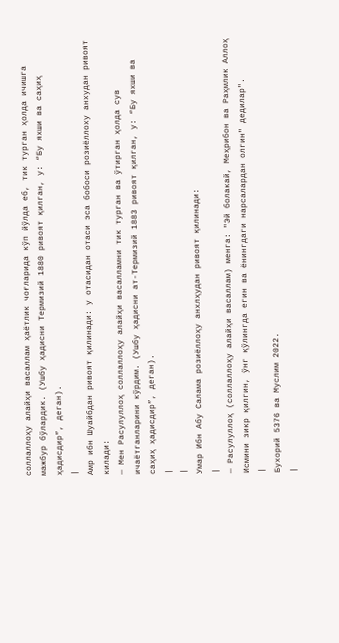соллаллоҳу алайҳи васаллам ҳаётлик чоғларида кўп йўлда еб, тик турган ҳолда ичишга мажбур бўлардик. (Ушбу ҳадисни Термизий 1880 ривоят қилган, у: “Бу яхши ва саҳиҳ ҳадисдир”, деган).
|
Амр ибн Шуайбдан ривоят қилинади: у отасидан отаси эса бобоси розиёллоху анхудан ривоят килади:
— Мен Расулуллоҳ соллаллоҳу алайҳи васалламни тик турган ва ўтирган ҳолда сув ичаётганларини кўрдим. (Ушбу ҳадисни ат-Термизий 1883 ривоят қилган, у: “Бу яхши ва саҳиҳ ҳадисдир”, деган).
|
|
Умар Ибн Абу Салама розиёллоҳу анхлҳудан ривоят қилинади:
|
— Расулуллоҳ (соллаллоҳу алайҳи васаллам) менга: "Эй болакай, Меҳрибон ва Раҳмлик Аллоҳ Исмини зикр қилгин, ўнг қўлингда егин ва ёнингдаги нарсалардан олгин" дедилар".
|
Бухорий 5376 ва Муслим 2022.
|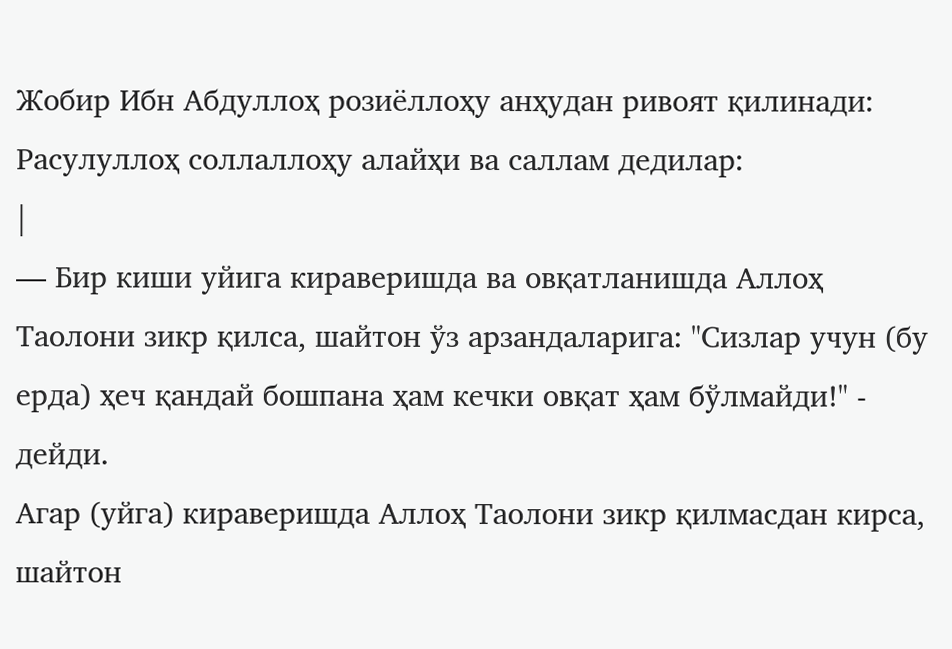Жобир Ибн Абдуллоҳ розиёллоҳу анҳудан ривоят қилинади: Расулуллоҳ соллаллоҳу алайҳи ва саллам дедилар:
|
— Бир киши уйига кираверишда ва овқатланишда Аллоҳ Таолони зикр қилса, шайтон ўз арзандаларига: "Сизлар учун (бу ерда) ҳеч қандай бошпана ҳам кечки овқат ҳам бўлмайди!" - дейди.
Агар (уйга) кираверишда Аллоҳ Таолони зикр қилмасдан кирса, шайтон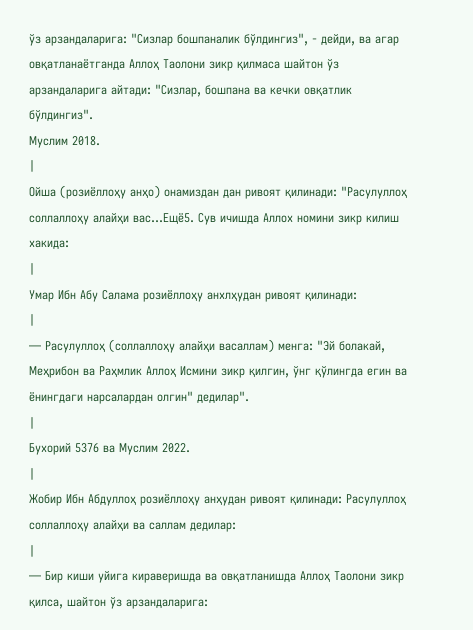ўз арзандаларига: "Сизлар бошпаналик бўлдингиз", - дейди, ва агар овқатланаётганда Аллоҳ Таолони зикр қилмаса шайтон ўз арзандаларига айтади: "Сизлар, бошпана ва кечки овқатлик бўлдингиз".
Муслим 2018.
|
Ойша (розиёллоҳу анҳо) онамиздан дан ривоят қилинади: "Расулуллоҳ соллаллоҳу алайҳи вас...Ещё5. Сув ичишда Аллох номини зикр килиш хакида:
|
Умар Ибн Абу Салама розиёллоҳу анхлҳудан ривоят қилинади:
|
— Расулуллоҳ (соллаллоҳу алайҳи васаллам) менга: "Эй болакай, Меҳрибон ва Раҳмлик Аллоҳ Исмини зикр қилгин, ўнг қўлингда егин ва ёнингдаги нарсалардан олгин" дедилар".
|
Бухорий 5376 ва Муслим 2022.
|
Жобир Ибн Абдуллоҳ розиёллоҳу анҳудан ривоят қилинади: Расулуллоҳ соллаллоҳу алайҳи ва саллам дедилар:
|
— Бир киши уйига кираверишда ва овқатланишда Аллоҳ Таолони зикр қилса, шайтон ўз арзандаларига: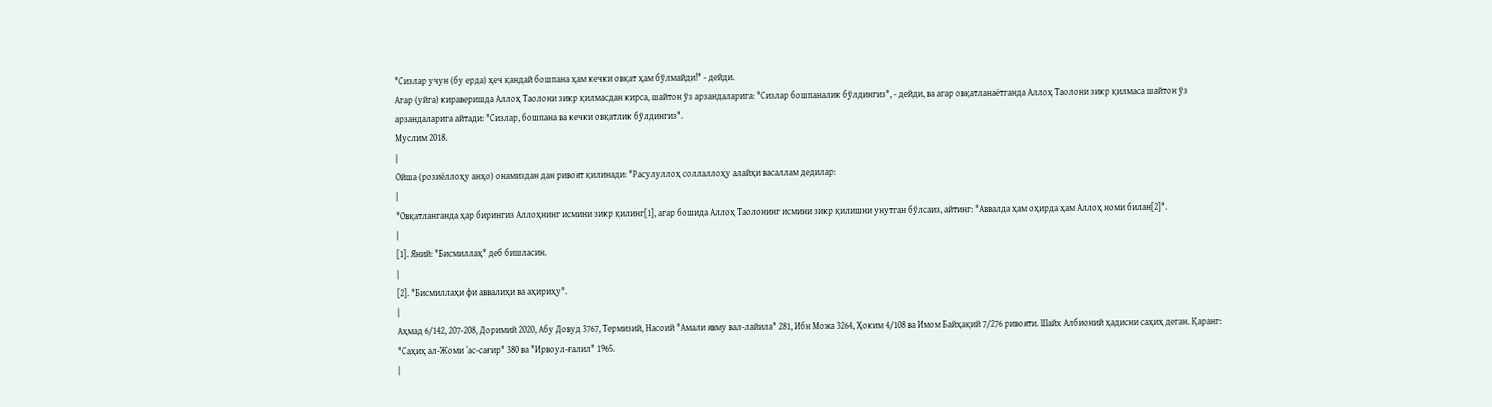"Сизлар учун (бу ерда) ҳеч қандай бошпана ҳам кечки овқат ҳам бўлмайди!" - дейди.
Агар (уйга) кираверишда Аллоҳ Таолони зикр қилмасдан кирса, шайтон ўз арзандаларига: "Сизлар бошпаналик бўлдингиз", - дейди, ва агар овқатланаётганда Аллоҳ Таолони зикр қилмаса шайтон ўз арзандаларига айтади: "Сизлар, бошпана ва кечки овқатлик бўлдингиз".
Муслим 2018.
|
Ойша (розиёллоҳу анҳо) онамиздан дан ривоят қилинади: "Расулуллоҳ соллаллоҳу алайҳи васаллам дедилар:
|
"Овқатланганда ҳар бирингиз Аллоҳнинг исмини зикр қилинг[1], агар бошида Аллоҳ Таолонинг исмини зикр қилишни унутган бўлсаиз, айтинг: "Аввалда ҳам оҳирда ҳам Аллоҳ номи билан[2]".
|
[1]. Яний: "Бисмиллаҳ" деб бишласин.
|
[2]. "Бисмиллаҳи фи аввалиҳи ва аҳириҳу".
|
Аҳмад 6/142, 207-208, Доримий 2020, Абу Довуд 3767, Термизий, Насоий "Амали явму вал-лайила" 281, Ибн Можа 3264, Ҳоким 4/108 ва Имом Байҳақий 7/276 ривояти. Шайх Албионий ҳадисни саҳиҳ деган. Қаранг: "Саҳиҳ ал-Жоми ʼас-сағир" 380 ва "Ирвоул-ғалил" 1965.
|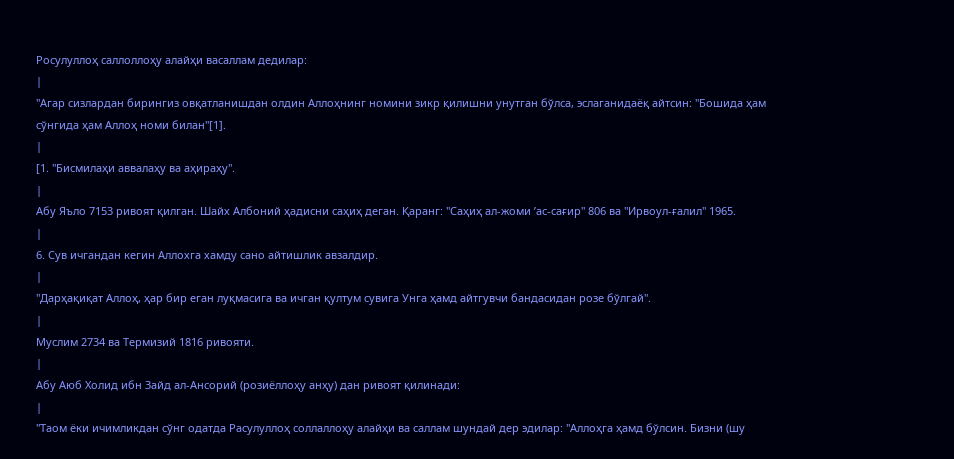Росулуллоҳ саллоллоҳу алайҳи васаллам дедилар:
|
"Агар сизлардан бирингиз овқатланишдан олдин Аллоҳнинг номини зикр қилишни унутган бўлса, эслаганидаёқ айтсин: "Бошида ҳам сўнгида ҳам Аллоҳ номи билан"[1].
|
[1. "Бисмилаҳи аввалаҳу ва аҳираҳу".
|
Абу Яъло 7153 ривоят қилган. Шайх Албоний ҳадисни саҳиҳ деган. Қаранг: "Саҳиҳ ал-жоми ʼас-сағир" 806 ва "Ирвоул-ғалил" 1965.
|
6. Сув ичгандан кегин Аллохга хамду сано айтишлик авзалдир.
|
"Дарҳақиқат Аллоҳ, ҳар бир еган луқмасига ва ичган қултум сувига Унга ҳамд айтгувчи бандасидан розе бўлгай".
|
Муслим 2734 ва Термизий 1816 ривояти.
|
Абу Аюб Холид ибн Зайд ал-Ансорий (розиёллоҳу анҳу) дан ривоят қилинади:
|
"Таом ёки ичимликдан сўнг одатда Расулуллоҳ соллаллоҳу алайҳи ва саллам шундай дер эдилар: "Аллоҳга ҳамд бўлсин. Бизни (шу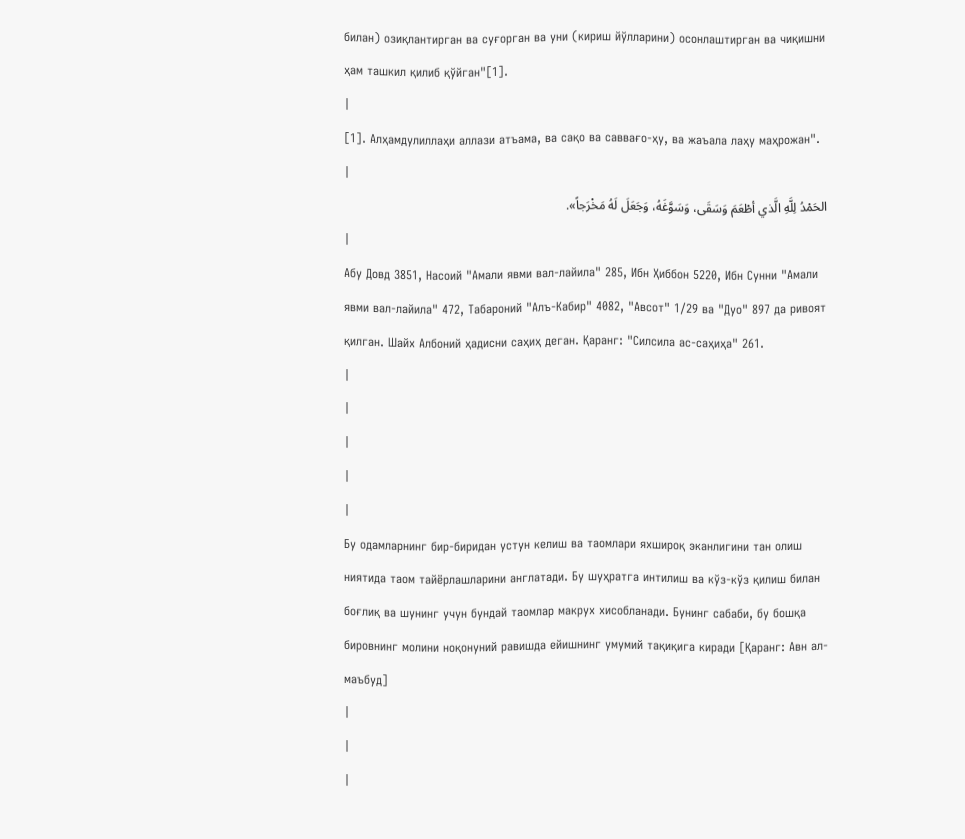билан) озиқлантирган ва суғорган ва уни (кириш йўлларини) осонлаштирган ва чиқишни ҳам ташкил қилиб қўйган"[1].
|
[1]. Алҳамдулиллаҳи аллази атъама, ва сақо ва саввағо-ҳу, ва жаъала лаҳу маҳрожан".
|
الحَمْدُ لِلَّهِ الَّذي أطْعَمَ وَسَقَى، وَسَوَّغَهُ، وَجَعَلَ لَهُ مَخْرَجاً».
|
Абу Довд 3851, Насоий "Амали явми вал-лайила" 285, Ибн Ҳиббон 5220, Ибн Сунни "Амали явми вал-лайила" 472, Табароний "Алъ-Кабир" 4082, "Авсот" 1/29 ва "Дуо" 897 да ривоят қилган. Шайх Албоний ҳадисни саҳиҳ деган. Қаранг: "Силсила ас-саҳиҳа" 261.
|
|
|
|
|
Бу одамларнинг бир-биридан устун келиш ва таомлари яхшироқ эканлигини тан олиш ниятида таом тайёрлашларини англатади. Бу шуҳратга интилиш ва кўз-кўз қилиш билан боғлиқ ва шунинг учун бундай таомлар макрух хисобланади. Бунинг сабаби, бу бошқа бировнинг молини ноқонуний равишда ейишнинг умумий тақиқига киради [Қаранг: Авн ал-маъбуд]
|
|
|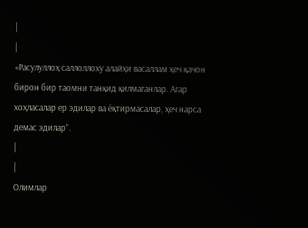|
|
«Расулуллоҳ саллоллоху алайҳи васаллам ҳеч қачон бирон бир таомни танқид қилмаганлар. Агар хоҳласалар ер эдилар ва ёқтирмасалар, ҳеч нарса демас эдилар”.
|
|
Олимлар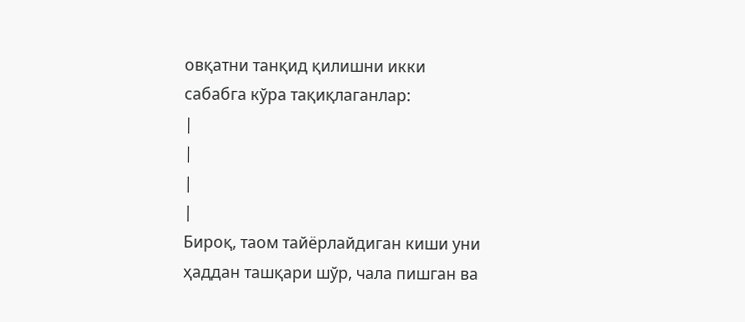овқатни танқид қилишни икки сабабга кўра тақиқлаганлар:
|
|
|
|
Бироқ, таом тайёрлайдиган киши уни ҳаддан ташқари шўр, чала пишган ва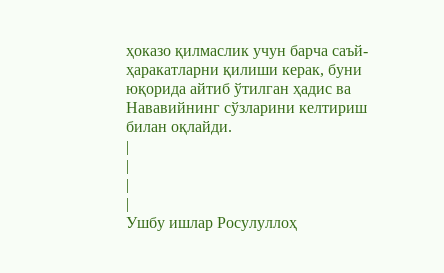ҳоказо қилмаслик учун барча саъй-ҳаракатларни қилиши керак, буни юқорида айтиб ўтилган ҳадис ва Нававийнинг сўзларини келтириш билан оқлайди.
|
|
|
|
Ушбу ишлар Росулуллоҳ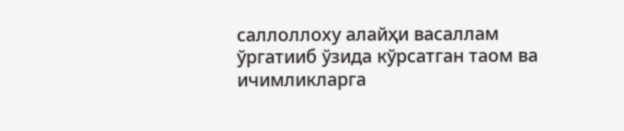саллоллоху алайҳи васаллам ўргатииб ўзида кўрсатган таом ва ичимликларга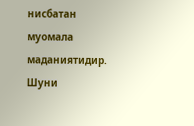нисбатан муомала маданиятидир.
Шуни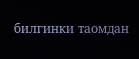билгинки таомдан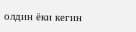олдин ёки кегин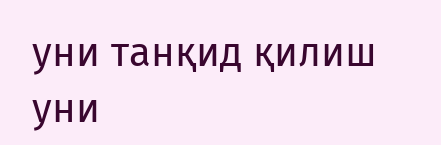уни танқид қилиш уни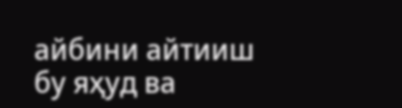айбини айтииш бу яҳуд ва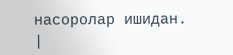насоролар ишидан.
|